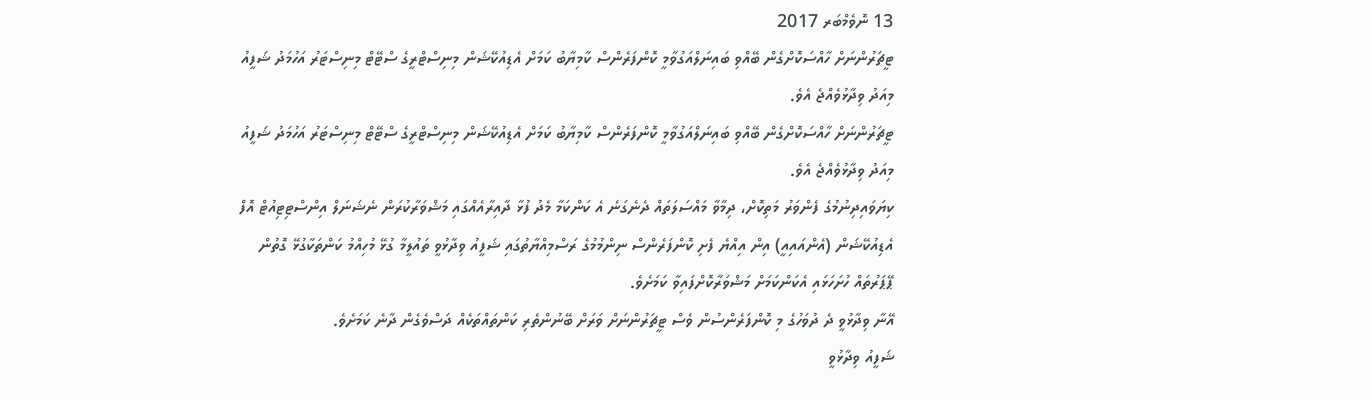13 ނޮވެމްބަރ 2017
ޓީޗަރުންނަށް ހާއްސަކޮށްގެން ބޭއްވި ބައިނަލްއަގުވާމީ ކޮންފަރެންސް ކާމިޔާބު ކަމަށް އެޑިއުކޭޝަން މިނިސްޓްރީގެ ސްޓޭޓް މިނިސްޓަރު އަހުމަދު ޝަފީއު މިއަދު ވިދާޅުވެއްޖެ އެވެ.
ޓީޗަރުންނަށް ހާއްސަކޮށްގެން ބޭއްވި ބައިނަލްއަގުވާމީ ކޮންފަރެންސް ކާމިޔާބު ކަމަށް އެޑިއުކޭޝަން މިނިސްޓްރީގެ ސްޓޭޓް މިނިސްޓަރު އަހުމަދު ޝަފީއު މިއަދު ވިދާޅުވެއްޖެ އެވެ.
ކިޔަވައިދިނުމުގެ ފެންވަރު މަތިކޮށް، ދިމާވާ މައްސަލަތައް ދެނެގަނެ އެ ކަންކަމާ މެދު ފުޅާ ދާއިރާއެއްގައި މަޝްވަރާކުރަން ނެޝަނަލް އިންސްޓިޓިއުޓް އޮފް އެޑިއުކޭޝަން (އެންއައިއީ) އިން އިއްޔެ ފެށި ކޮންފަރެންސް ނިންމުމުގެ ރަސްމިއްޔާތުގައި ޝަފީއު ވިދާޅުވީ ތައުލީމާ ގުޅޭ މުހިއްމު ކަންތަކާގުޅޭ ގޮތުން ޕޭޕަރުތައް ހުށަހަޅައި އެކަންކަމަށް މަޝްވަރާކޮށްފައިވާ ކަމަށެވެ.
އޭނާ ވިދާޅުވީ ދެ ދުވަހުގެ މި ކޮންފަރެންސުން ވެސް ޓީޗަރުންނަށް ވަރަށް ބޭނުންތެރި ކަންތައްތަކެއް ދަސްވެގެން ދާނެ ކަމަށެވެ.
ޝަފީއު ވިދާޅުވީ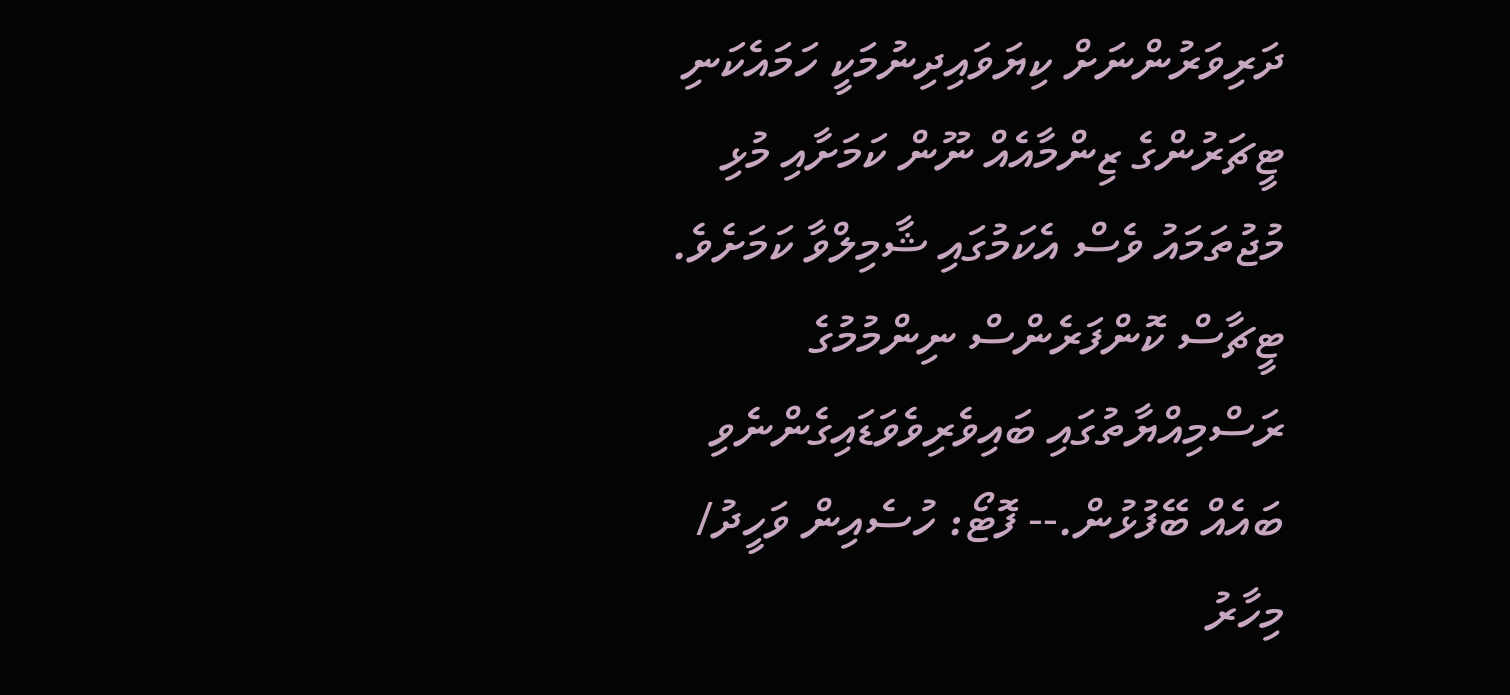ދަރިވަރުންނަށް ކިޔަވައިދިނުމަކީ ހަމައެކަނި ޓީޗަރުންގެ ޒިންމާއެއް ނޫން ކަމަށާއި މުޅި މުޖުތަމައު ވެސް އެކަމުގައި ޝާމިލްވާ ކަމަށެވެ.
ޓީޗާސް ކޮންފަރެންސް ނިންމުމުގެ ރަސްމިއްޔާތުގައި ބައިވެރިވެވަޑައިގެންނެވި ބައެއް ބޭފުޅުން.-- ފޮޓޯ: ހުސެއިން ވަހީދު/ މިހާރު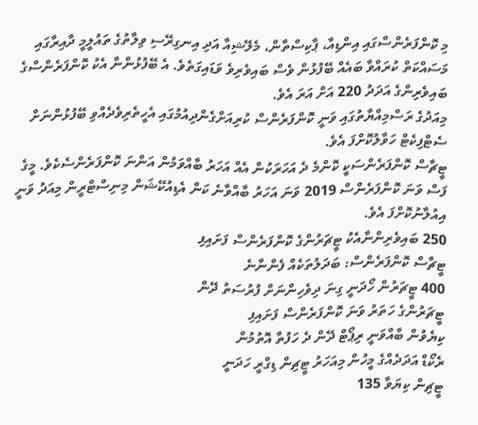މި ކޮންފަރެންސްގައި އިންޑިއާ، ޕާކިސްތާން، މެލޭޝިއާ އަދި އިނގިރޭސި ވިލާތުގެ ތައުލީމީ ދާއިރާގައި މަސައްކަތް ކުރައްވާ ބައެއް ބޭފުޅުން ވެސް ބައިވެރިވެ ވަޑައިގަތެވެ. އެ ބޭފުޅުންނާ އެކު ކޮންފަރެންސްގެ ބައިވެރިންގެ އަދަދު 220 އަށް އަރަ އެވެ.
މިއަދުގެ ރަސްމިއްޔާތުގައި ވަނީ ކޮންފަރެންސް ކުރިއަށްގެންދިއުމުގައި އެހީތެރިވެދެއްވި ބޭފުޅުންނަށް ސެޓްފިކެޓް ހަވާލުކޮށްފަ އެވެ.
ޓީޗާސް ކޮންފަރެންސަކީ ކޮންމެ ދެ އަހަރަކުން އެއް އަހަރު ބާއްވަމުން އަންނަ ކޮންފަރެންސެކެވެ. މީގެ ފަސް ވަނަ ކޮންފަރެންސް 2019 ވަނަ އަހަރު ބާއްވާނެ ކަން އެޑިއުކޭޝަން މިނިސްޓްރީން މިއަދު ވަނީ އިއުލާނުކޮށްފަ އެވެ.
250 ބައިވެރިންނާއެކު ޓީޗަރުންގެ ކޮންފަރެންސް ފަށައިފި
ޓީޗާސް ކޮންފަރެންސް: ބަދަލުތަކެއް ފެންނާނެ
400 ޓީޗަރުން ހޯދަނީ ގިނަ ދިވެހިންނަށް ފުރުސަތު ދޭން
ޓީޗަރުންގެ ހަތަރު ވަނަ ކޮންފަރެންސް ފަށައިފި
ކިޔެވުން ބާއްވަނީ ރިޕޯޓް ދޭން ދެ ހަފުތާ އޮތުމުން
ރެކޯޑް އަދަދެއްގެ މީހުން މިއަހަރު ޓީޗިން ޑިގްރީ ހަދަނީ
ޓީޗިން ކިޔަވާ 135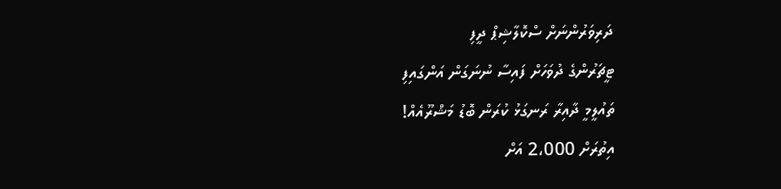ދަރިވަރުންނަށް ސްކޮލާޝިޕް ދީފި
ޓީޗަރުންގެ ދުވަހަށް ފައިސާ ނުނަގަން އަންގައިފި
ތައުލީމީ ދާއިރާ ރަނގަޅު ކުރަން ބޮޑު މަޝްރޫއެއް!
އިތުރަށް 2،000 އަށް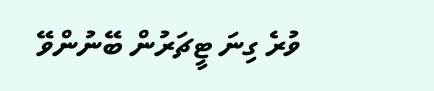ވުރެ ގިނަ ޓީޗަރުން ބޭނުންވޭ